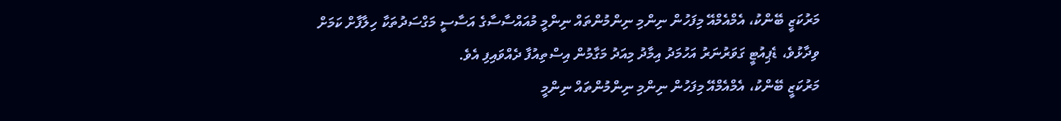މަރުކަޒީ ބޭންކު، އެމްއެމްއޭ މިފަހުން ނިންމި ނިންމުންތައް ނިންމީ މުއައްސާސާގެ އަސާސީ މަގްސަދުތަކާ ހިލާފާށް ކަމަށް ވިދާޅުވެ، ޑެޕިއުޓީ ގަވަރުނަރު އަހުމަދު އިމާދު މިއަދު މަގާމުން އިސްތިއުފާ ދެއްވައިފި އެވެ.
މަރުކަޒީ ބޭންކު، އެމްއެމްއޭ މިފަހުން ނިންމި ނިންމުންތައް ނިންމީ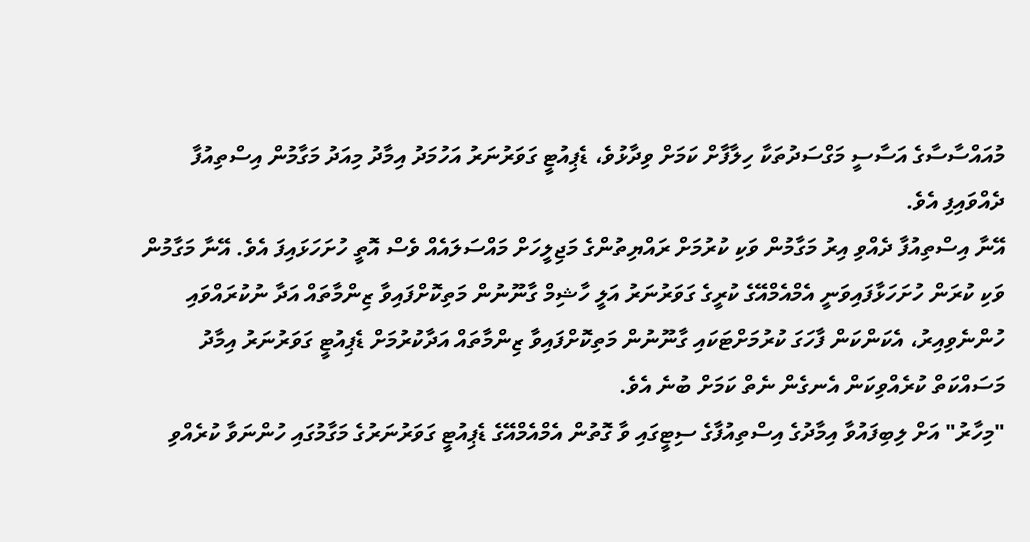މުއައްސާސާގެ އަސާސީ މަގްސަދުތަކާ ހިލާފާށް ކަމަށް ވިދާޅުވެ، ޑެޕިއުޓީ ގަވަރުނަރު އަހުމަދު އިމާދު މިއަދު މަގާމުން އިސްތިއުފާ ދެއްވައިފި އެވެ.
އޭނާ އިސްތިއުފާ ދެއްވި އިރު މަގާމުން ވަކި ކުރުމަށް ރައްޔިތުންގެ މަޖިލީހަށް މައްސަލައެއް ވެސް އޮތީ ހުށަހަޅައިފަ އެވެ. އޭނާ މަގާމުން ވަކި ކުރަން ހުށަހަޅާފައިވަނީ އެމްއެމްއޭގެ ކުރީގެ ގަވަރުނަރު އަލީ ހާޝިމް ގާނޫނުން މަތިކޮށްފައިވާ ޒިންމާތައް އަދާ ނުކުރައްވައި ހުންނެވިއިރު، އެކަންކަން ފާހަގަ ކުރުމަށްޓަކައި ގާނޫނުން މަތިކޮށްފައިވާ ޒިންމާތައް އަދާކުރުމަށް ޑެޕިއުޓީ ގަވަރުނަރު އިމާދު މަސައްކަތް ކުރެއްވިކަން އެނގެން ނެތް ކަމަށް ބުނެ އެވެ.
"މިހާރު" އަށް ލިބިފައުވާ އިމާދުގެ އިސްތިއުފާގެ ސިޓީގައި ވާ ގޮތުން އެމްއެމްއޭގެ ޑެޕިއުޓީ ގަވަރުނަރުގެ މަގާމުގައި ހުންނަވާ ކުރެއްވި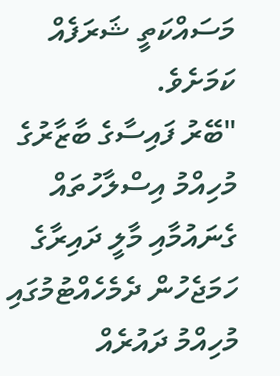މަސައްކަތީ ޝަރަފެއް ކަމަށެވެ.
"ބޭރު ފައިސާގެ ބާޒާރުގެ މުހިއްމު އިސްލާހުތައް ގެނައުމާއި މާލީ ދައިރާގެ ހަމަޖެހުން ދެމެހެއްޓުމުގައި މުހިއްމު ދައުރެއް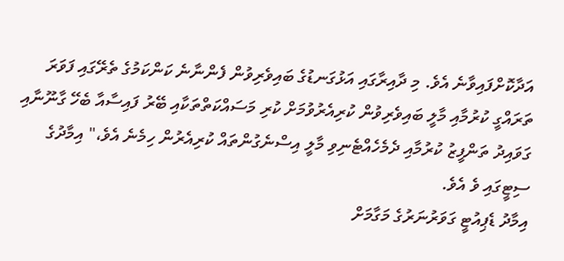އަދާކޮށްފައިވާނެ އެވެ. މި ދާއިރާގައި އަޅުގަނޑުގެ ބައިވެރިވުން ފެންނާނެ ކަންކަމުގެ ތެރޭގައި ފަވަރަ ތަރައްގީ ކުރުމާއި މާލީ ބައިވެރިވުން ކުރިއެރުވުމަށް ކުރި މަސައްކަތްތަކާއި ބޭރު ފައިސާއާ ބެހޭ ގާނޫނާއި ގަވައިދު ތަންފީޒު ކުރުމާއި ދެމެހެއްޓެނިވި މާލީ އިސްނެގުންތައް ކުރިއެރުން ހިމެނެ އެވެ،" އިމާދުގެ ސިޓީގައި ވެ އެވެ.
އިމާދު ޑެޕިއުޓީ ގަވަރުނަރުގެ މަގާމަށް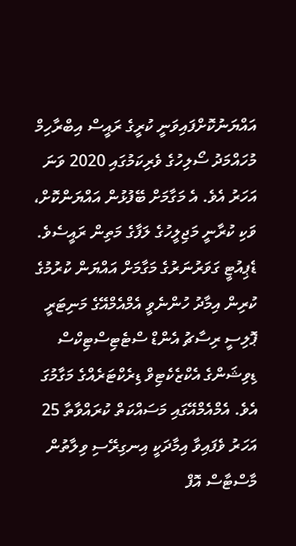އައްޔަނުކޮށްފައިވަނީ ކުރީގެ ރައީސް އިބްރާހިމް މުހައްމަދު ސޯލިހުގެ ވެރިކަމުގައި 2020 ވަނަ އަހަރު އެވެ. އެ މަގާމަށް ބޭފުޅުން އައްޔަންކޮށް، ވަކި ކުރާނީ މަޖިލީހުގެ ލަފާގެ މަތިން ރައީސެވެ.
ޑެޕިއުޓީ ގަވަރުނަރުގެ މަގާމަށް އައްޔަން ކުރުމުގެ ކުރިން އިމާދު ހުންނެވީ އެމްއެމްއޭގެ މަނިޓަރީ ޕޮލިސީ ރިސާޗު އެންޑް ސްޓެޓިސްޓިކްސް ޑިވިޝަންގެ އެކްޒެކެޓިވް ޑިރެކްޓަރެއްގެ މަގާމުގަ އެވެ. އެމްއެމްއޭގައި މަސައްކަތް ކުރައްވާތާ 25 އަހަރު ވެފައިވާ އިމާދަކީ އިނގިރޭސި ވިލާތުން މާސްޓާސް އޮފް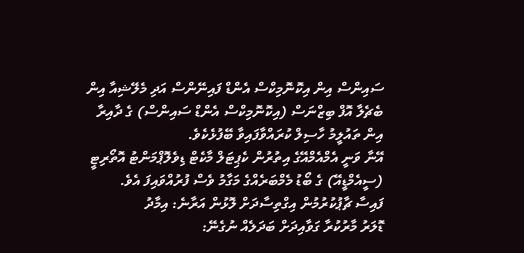ސައިންސް އިން އިކޮނޮމިކްސް އެންޑް ފައިނޭންސް އަދި މެލޭޝިއާ އިން ބެޗެލާ އޮފް ބިޒްނަސް (އިކޮނޮމިކްސް އެންޑް ސައިންސް) ގެ ދާއިރާ އިން ތައުލީމު ހާސިލް ކުރައްވާފައިވާ ބޭފުޅެކެވެ.
އޭނާ ވަނީ އެމްއެމްއޭގެ އިތުރުން ކެޕިޓަލް މާކެޓް ޑިވެލޮޕްމަންޓު އޮތޯރިޓީ (ސީއެމްޑީއޭ) ގެ ބޯޑު މެމްބަރެއްގެ މަގާމު ވެސް ފުރުއްވައިފަ އެވެ.
ފައިސާ ޗާޕުކުރުމުން އިގްތިސާދަށް ލޮޅުން އަރާނެ: އިމާދު
ޑޮލަރު މާރުކުރާ ގަވާއިދަށް ބަދަލެއް ނުގެނޭ: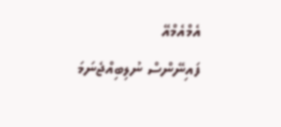އެމްއެމްއޭ
ފައިނޭންސް ނުލިބިއްޖެނަމަ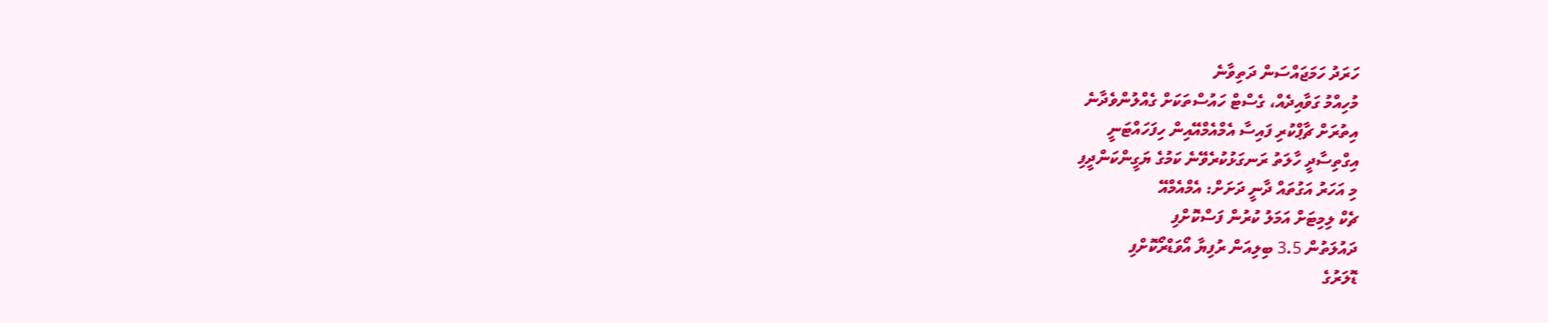ހަރަދު ހަމަޖައްސަން ދަތިވާނެ
މުހިއްމު ގަވާއިދެއް، ގެސްޓް ހައުސްތަކަށް ގެއްލުންވެދާނެ
އިތުރަށް ޗާޕްކުރި ފައިސާ އެމްއެމްއޭއިން ހިފަހައްޓަނީ
އިގްތިސާދީ ހާލަތު ރަނގަޅުކުރެވޭނެ ކަމުގެ ޔަގީންކަންދީފި
މި އަހަރު އަގުތައް ދާނީ ދަށަށް: އެމްއެމްއޭ
ޗެކް ލިމިޓަށް އަމަލު ކުރުން ފަސްކޮށްފި
ދައުލަތުން 3.5 ބިލިއަން ރުފިޔާ އޯވަޑްރޯކޮށްފި
ޑޮލަރުގެ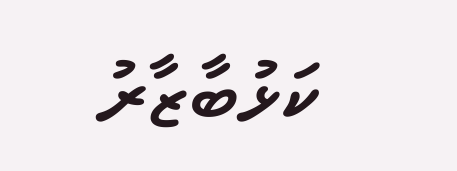ކަޅުބާޒާރު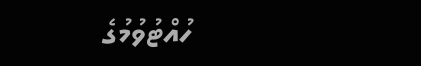ހުއްޓުވުމުގެ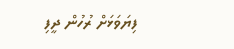ފިޔަވަޅަށް ރުހުން ދީފި